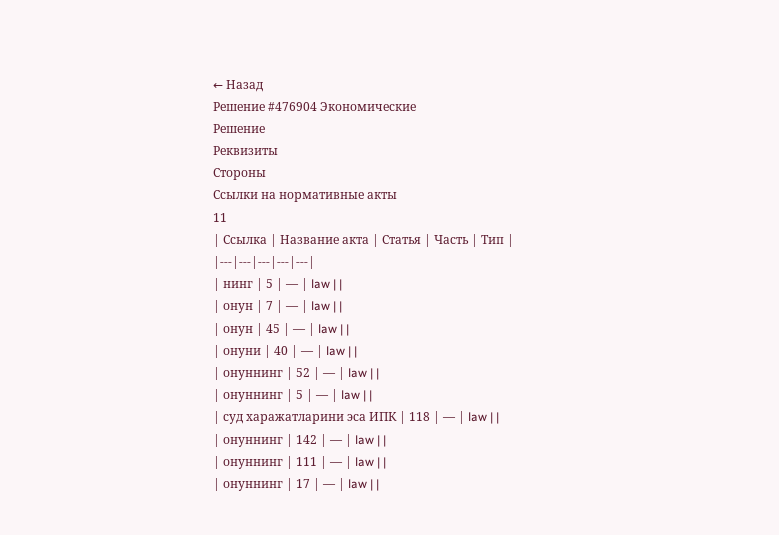← Назад
Решение #476904 Экономические
Решение
Реквизиты
Стороны
Ссылки на нормативные акты
11
| Ссылка | Название акта | Статья | Часть | Тип |
|---|---|---|---|---|
| нинг | 5 | — | law | |
| онун | 7 | — | law | |
| онун | 45 | — | law | |
| онуни | 40 | — | law | |
| онуннинг | 52 | — | law | |
| онуннинг | 5 | — | law | |
| суд харажатларини эса ИПК | 118 | — | law | |
| онуннинг | 142 | — | law | |
| онуннинг | 111 | — | law | |
| онуннинг | 17 | — | law | |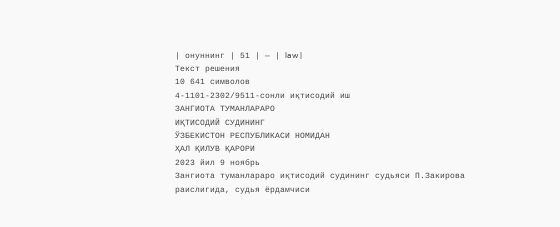| онуннинг | 51 | — | law |
Текст решения
10 641 символов
4-1101-2302/9511-сонли иқтисодий иш
ЗАНГИОТА ТУМАНЛАРАРО
ИҚТИСОДИЙ СУДИНИНГ
ЎЗБЕКИСТОН РЕСПУБЛИКАСИ НОМИДАН
ҲАЛ ҚИЛУВ ҚАРОРИ
2023 йил 9 ноябрь
Зангиота туманлараро иқтисодий судининг судьяси П.Закирова
раислигида, судья ёрдамчиси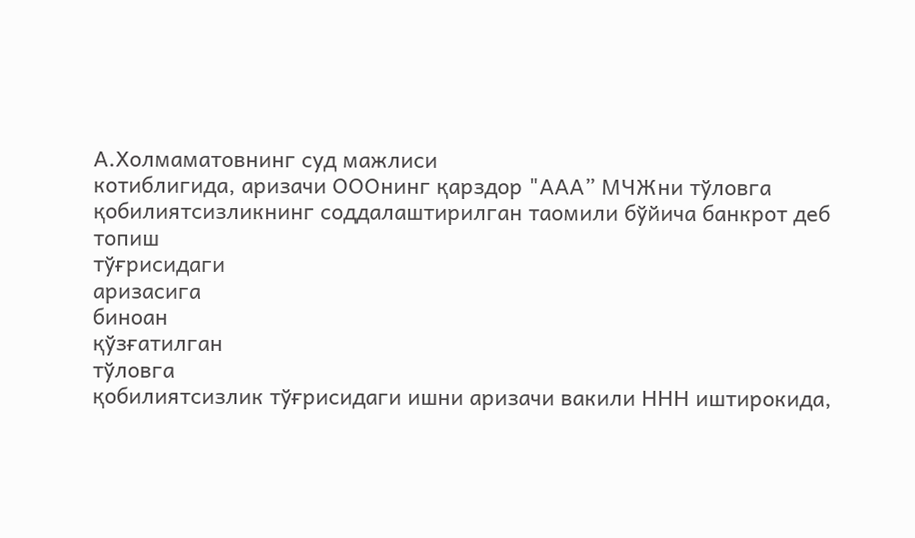А.Холмаматовнинг суд мажлиси
котиблигида, аризачи ОООнинг қарздор "ААА” МЧЖни тўловга
қобилиятсизликнинг соддалаштирилган таомили бўйича банкрот деб
топиш
тўғрисидаги
аризасига
биноан
қўзғатилган
тўловга
қобилиятсизлик тўғрисидаги ишни аризачи вакили ННН иштирокида,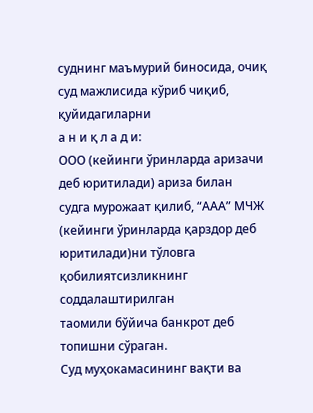суднинг маъмурий биносида, очиқ суд мажлисида кўриб чиқиб,
қуйидагиларни
а н и қ л а д и:
ООО (кейинги ўринларда аризачи деб юритилади) ариза билан
судга мурожаат қилиб, “ААА” МЧЖ (кейинги ўринларда қарздор деб
юритилади)ни тўловга
қобилиятсизликнинг соддалаштирилган
таомили бўйича банкрот деб топишни сўраган.
Суд муҳокамасининг вақти ва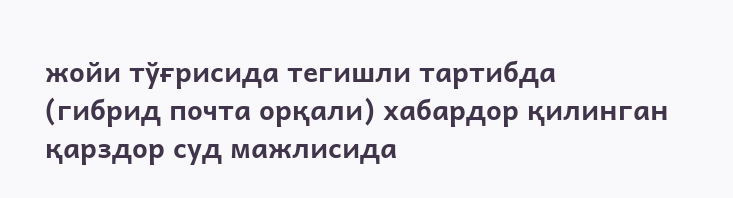жойи тўғрисида тегишли тартибда
(гибрид почта орқали) хабардор қилинган қарздор суд мажлисида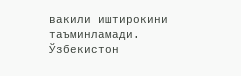вакили иштирокини таъминламади.
Ўзбекистон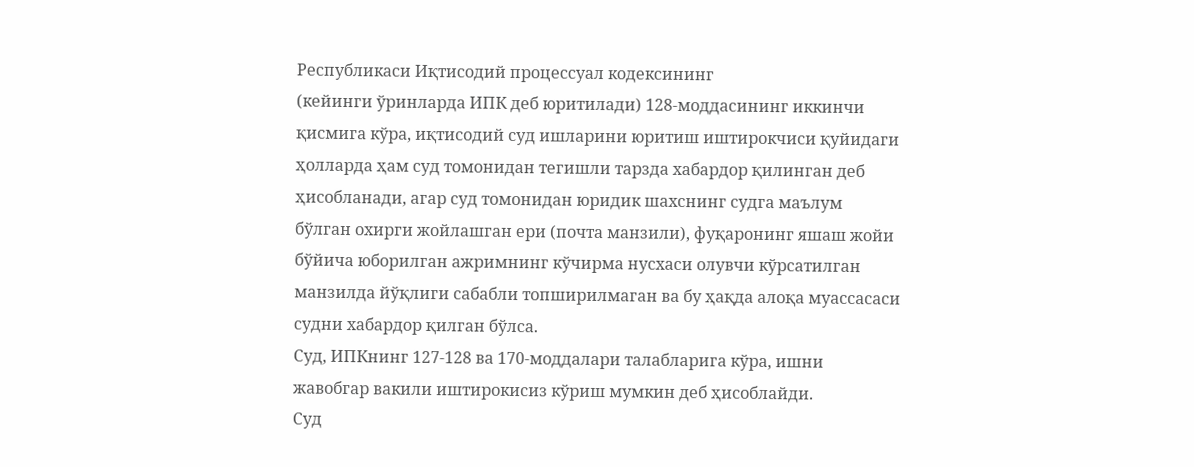Республикаси Иқтисодий процессуал кодексининг
(кейинги ўринларда ИПК деб юритилади) 128-моддасининг иккинчи
қисмига кўра, иқтисодий суд ишларини юритиш иштирокчиси қуйидаги
ҳолларда ҳам суд томонидан тегишли тарзда хабардор қилинган деб
ҳисобланади, агар суд томонидан юридик шахснинг судга маълум
бўлган охирги жойлашган ери (почта манзили), фуқаронинг яшаш жойи
бўйича юборилган ажримнинг кўчирма нусхаси олувчи кўрсатилган
манзилда йўқлиги сабабли топширилмаган ва бу ҳақда алоқа муассасаси
судни хабардор қилган бўлса.
Суд, ИПКнинг 127-128 ва 170-моддалари талабларига кўра, ишни
жавобгар вакили иштирокисиз кўриш мумкин деб ҳисоблайди.
Суд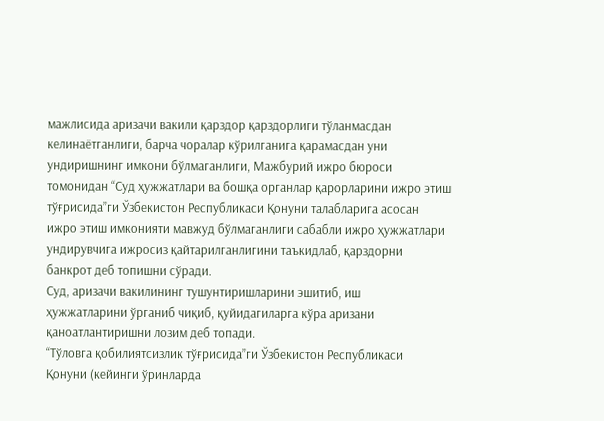мажлисида аризачи вакили қарздор қарздорлиги тўланмасдан
келинаётганлиги, барча чоралар кўрилганига қарамасдан уни
ундиришнинг имкони бўлмаганлиги, Мажбурий ижро бюроси
томонидан “Суд ҳужжатлари ва бошқа органлар қарорларини ижро этиш
тўғрисида”ги Ўзбекистон Республикаси Қонуни талабларига асосан
ижро этиш имконияти мавжуд бўлмаганлиги сабабли ижро ҳужжатлари
ундирувчига ижросиз қайтарилганлигини таъкидлаб, қарздорни
банкрот деб топишни сўради.
Суд, аризачи вакилининг тушунтиришларини эшитиб, иш
ҳужжатларини ўрганиб чиқиб, қуйидагиларга кўра аризани
қаноатлантиришни лозим деб топади.
“Тўловга қобилиятсизлик тўғрисида”ги Ўзбекистон Республикаси
Қонуни (кейинги ўринларда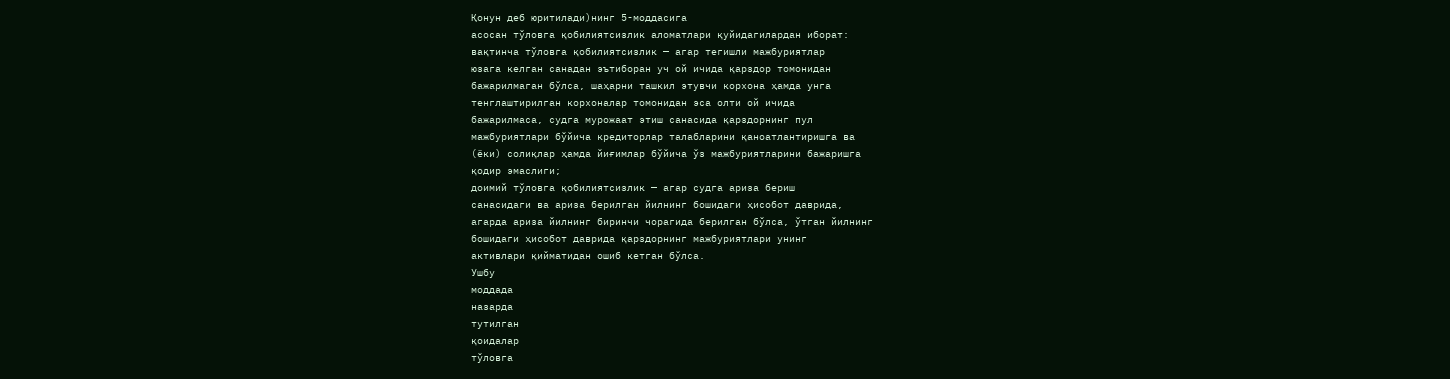Қонун деб юритилади)нинг 5-моддасига
асосан тўловга қобилиятсизлик аломатлари қуйидагилардан иборат:
вақтинча тўловга қобилиятсизлик — агар тегишли мажбуриятлар
юзага келган санадан эътиборан уч ой ичида қарздор томонидан
бажарилмаган бўлса, шаҳарни ташкил этувчи корхона ҳамда унга
тенглаштирилган корхоналар томонидан эса олти ой ичида
бажарилмаса, судга мурожаат этиш санасида қарздорнинг пул
мажбуриятлари бўйича кредиторлар талабларини қаноатлантиришга ва
(ёки) солиқлар ҳамда йиғимлар бўйича ўз мажбуриятларини бажаришга
қодир эмаслиги;
доимий тўловга қобилиятсизлик — агар судга ариза бериш
санасидаги ва ариза берилган йилнинг бошидаги ҳисобот даврида,
агарда ариза йилнинг биринчи чорагида берилган бўлса, ўтган йилнинг
бошидаги ҳисобот даврида қарздорнинг мажбуриятлари унинг
активлари қийматидан ошиб кетган бўлса.
Ушбу
моддада
назарда
тутилган
қоидалар
тўловга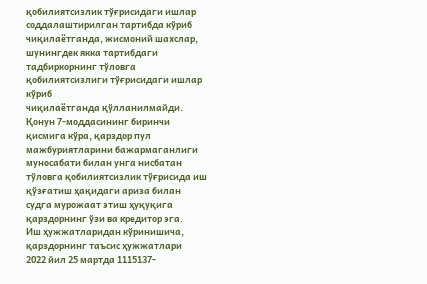қобилиятсизлик тўғрисидаги ишлар соддалаштирилган тартибда кўриб
чиқилаётганда, жисмоний шахслар, шунингдек якка тартибдаги
тадбиркорнинг тўловга қобилиятсизлиги тўғрисидаги ишлар кўриб
чиқилаётганда қўлланилмайди.
Қонун 7-моддасининг биринчи қисмига кўра, қарздор пул
мажбуриятларини бажармаганлиги муносабати билан унга нисбатан
тўловга қобилиятсизлик тўғрисида иш қўзғатиш ҳақидаги ариза билан
судга мурожаат этиш ҳуқуқига қарздорнинг ўзи ва кредитор эга.
Иш ҳужжатларидан кўринишича, қарздорнинг таъсис ҳужжатлари
2022 йил 25 мартда 1115137-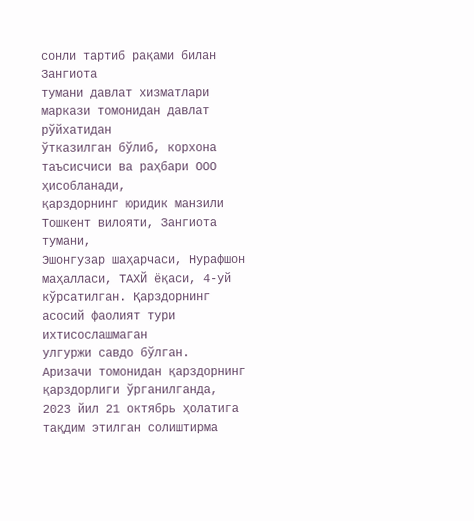сонли тартиб рақами билан Зангиота
тумани давлат хизматлари маркази томонидан давлат рўйхатидан
ўтказилган бўлиб, корхона таъсисчиси ва раҳбари ООО ҳисобланади,
қарздорнинг юридик манзили Тошкент вилояти, Зангиота тумани,
Эшонгузар шаҳарчаси, Нурафшон маҳалласи, ТАХЙ ёқаси, 4-уй
кўрсатилган. Қарздорнинг асосий фаолият тури ихтисослашмаган
улгуржи савдо бўлган.
Аризачи томонидан қарздорнинг қарздорлиги ўрганилганда,
2023 йил 21 октябрь ҳолатига тақдим этилган солиштирма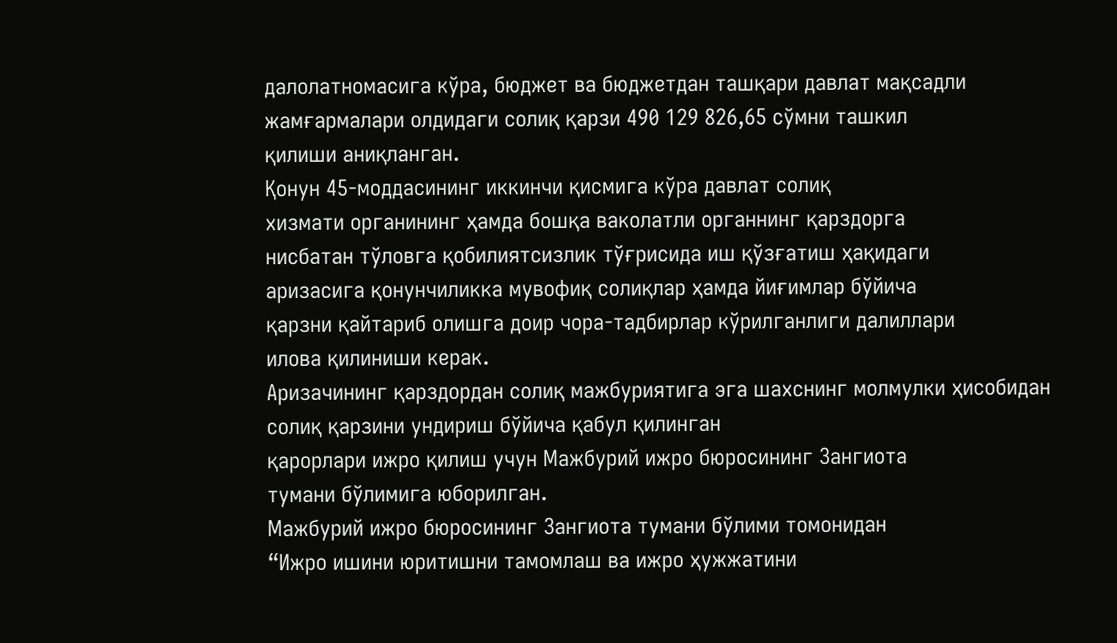далолатномасига кўра, бюджет ва бюджетдан ташқари давлат мақсадли
жамғармалари олдидаги солиқ қарзи 490 129 826,65 сўмни ташкил
қилиши аниқланган.
Қонун 45-моддасининг иккинчи қисмига кўра давлат солиқ
хизмати органининг ҳамда бошқа ваколатли органнинг қарздорга
нисбатан тўловга қобилиятсизлик тўғрисида иш қўзғатиш ҳақидаги
аризасига қонунчиликка мувофиқ солиқлар ҳамда йиғимлар бўйича
қарзни қайтариб олишга доир чора-тадбирлар кўрилганлиги далиллари
илова қилиниши керак.
Аризачининг қарздордан солиқ мажбуриятига эга шахснинг молмулки ҳисобидан солиқ қарзини ундириш бўйича қабул қилинган
қарорлари ижро қилиш учун Мажбурий ижро бюросининг Зангиота
тумани бўлимига юборилган.
Мажбурий ижро бюросининг Зангиота тумани бўлими томонидан
“Ижро ишини юритишни тамомлаш ва ижро ҳужжатини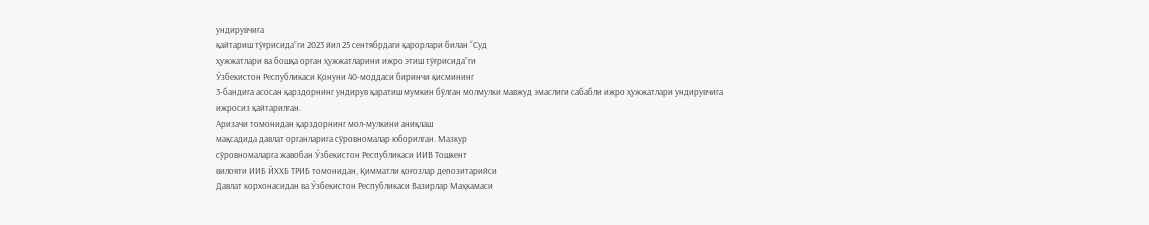ундирувчига
қайтариш тўғрисида”ги 2023 йил 25 сентябрдаги қарорлари билан “Суд
ҳужжатлари ва бошқа орган ҳужжатларини ижро этиш тўғрисида”ги
Ўзбекистон Республикаси Қонуни 40-моддаси биринчи қисмининг
3-бандига асосан қарздорнинг ундирув қаратиш мумкин бўлган молмулки мавжуд эмаслиги сабабли ижро ҳужжатлари ундирувчига
ижросиз қайтарилган.
Аризачи томонидан қарздорнинг мол-мулкини аниқлаш
мақсадида давлат органларига сўровномалар юборилган. Мазкур
сўровномаларга жавобан Ўзбекистон Республикаси ИИВ Тошкент
вилояти ИИБ ЙХХБ ТРИБ томонидан, Қимматли қоғозлар депозитарийси
Давлат корхонасидан ва Ўзбекистон Республикаси Вазирлар Маҳкамаси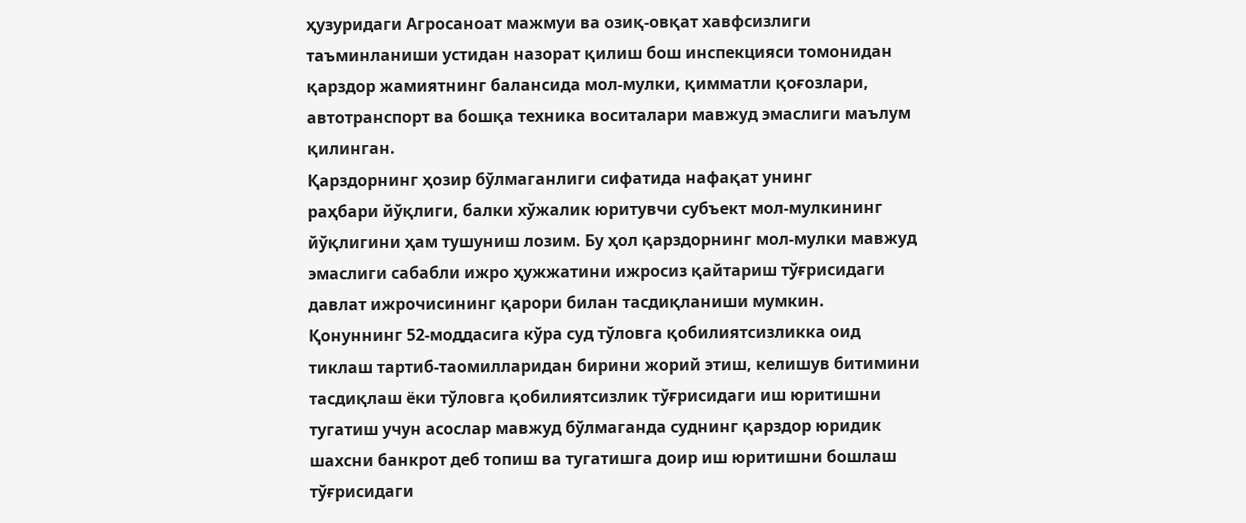ҳузуридаги Агросаноат мажмуи ва озиқ-овқат хавфсизлиги
таъминланиши устидан назорат қилиш бош инспекцияси томонидан
қарздор жамиятнинг балансида мол-мулки, қимматли қоғозлари,
автотранспорт ва бошқа техника воситалари мавжуд эмаслиги маълум
қилинган.
Қарздорнинг ҳозир бўлмаганлиги сифатида нафақат унинг
раҳбари йўқлиги, балки хўжалик юритувчи субъект мол-мулкининг
йўқлигини ҳам тушуниш лозим. Бу ҳол қарздорнинг мол-мулки мавжуд
эмаслиги сабабли ижро ҳужжатини ижросиз қайтариш тўғрисидаги
давлат ижрочисининг қарори билан тасдиқланиши мумкин.
Қонуннинг 52-моддасига кўра суд тўловга қобилиятсизликка оид
тиклаш тартиб-таомилларидан бирини жорий этиш, келишув битимини
тасдиқлаш ёки тўловга қобилиятсизлик тўғрисидаги иш юритишни
тугатиш учун асослар мавжуд бўлмаганда суднинг қарздор юридик
шахсни банкрот деб топиш ва тугатишга доир иш юритишни бошлаш
тўғрисидаги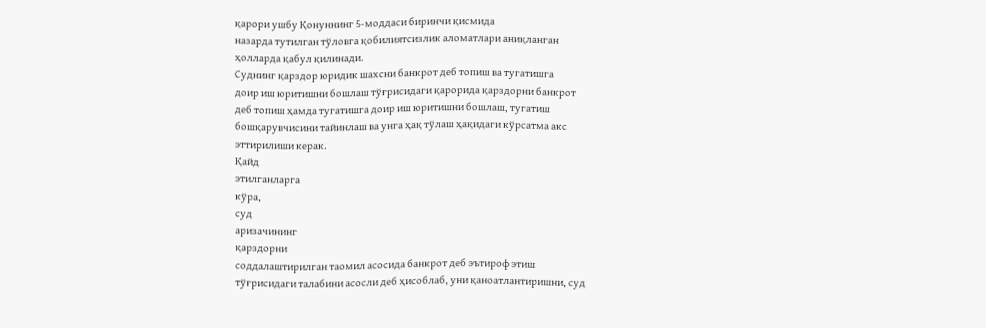қарори ушбу Қонуннинг 5-моддаси биринчи қисмида
назарда тутилган тўловга қобилиятсизлик аломатлари аниқланган
ҳолларда қабул қилинади.
Суднинг қарздор юридик шахсни банкрот деб топиш ва тугатишга
доир иш юритишни бошлаш тўғрисидаги қарорида қарздорни банкрот
деб топиш ҳамда тугатишга доир иш юритишни бошлаш, тугатиш
бошқарувчисини тайинлаш ва унга ҳақ тўлаш ҳақидаги кўрсатма акс
эттирилиши керак.
Қайд
этилганларга
кўра,
суд
аризачининг
қарздорни
соддалаштирилган таомил асосида банкрот деб эътироф этиш
тўғрисидаги талабини асосли деб ҳисоблаб, уни қаноатлантиришни, суд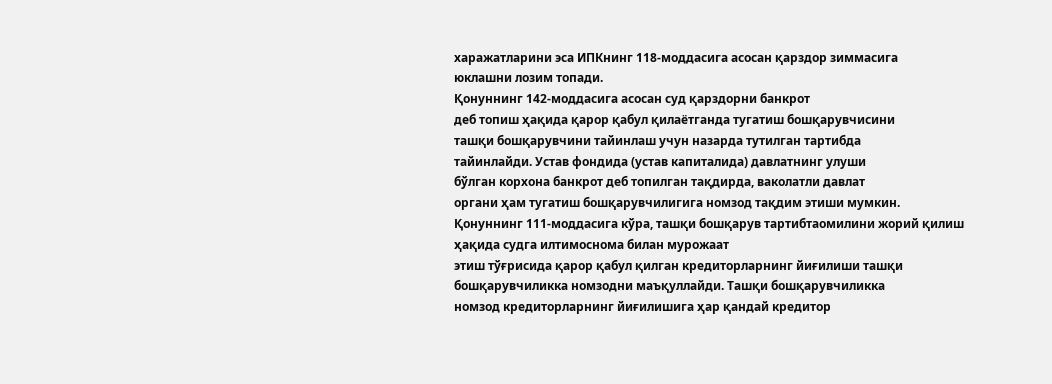харажатларини эса ИПКнинг 118-моддасига асосан қарздор зиммасига
юклашни лозим топади.
Қонуннинг 142-моддасига асосан суд қарздорни банкрот
деб топиш ҳақида қарор қабул қилаётганда тугатиш бошқарувчисини
ташқи бошқарувчини тайинлаш учун назарда тутилган тартибда
тайинлайди. Устав фондида (устав капиталида) давлатнинг улуши
бўлган корхона банкрот деб топилган тақдирда, ваколатли давлат
органи ҳам тугатиш бошқарувчилигига номзод тақдим этиши мумкин.
Қонуннинг 111-моддасига кўра, ташқи бошқарув тартибтаомилини жорий қилиш ҳақида судга илтимоснома билан мурожаат
этиш тўғрисида қарор қабул қилган кредиторларнинг йиғилиши ташқи
бошқарувчиликка номзодни маъқуллайди. Ташқи бошқарувчиликка
номзод кредиторларнинг йиғилишига ҳар қандай кредитор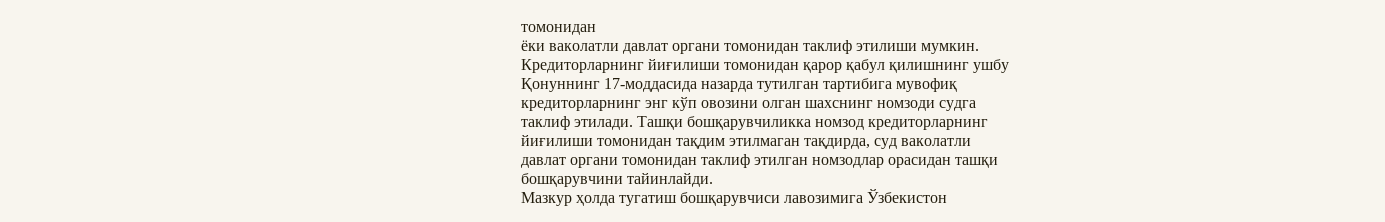томонидан
ёки ваколатли давлат органи томонидан таклиф этилиши мумкин.
Кредиторларнинг йиғилиши томонидан қарор қабул қилишнинг ушбу
Қонуннинг 17-моддасида назарда тутилган тартибига мувофиқ
кредиторларнинг энг кўп овозини олган шахснинг номзоди судга
таклиф этилади. Ташқи бошқарувчиликка номзод кредиторларнинг
йиғилиши томонидан тақдим этилмаган тақдирда, суд ваколатли
давлат органи томонидан таклиф этилган номзодлар орасидан ташқи
бошқарувчини тайинлайди.
Мазкур ҳолда тугатиш бошқарувчиси лавозимига Ўзбекистон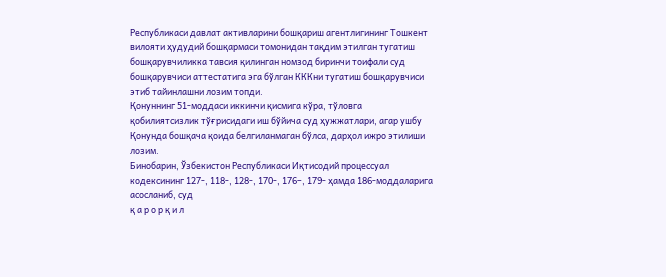Республикаси давлат активларини бошқариш агентлигининг Тошкент
вилояти ҳудудий бошқармаси томонидан тақдим этилган тугатиш
бошқарувчиликка тавсия қилинган номзод биринчи тоифали суд
бошқарувчиси аттестатига эга бўлган КККни тугатиш бошқарувчиси
этиб тайинлашни лозим топди.
Қонуннинг 51-моддаси иккинчи қисмига кўра, тўловга
қобилиятсизлик тўғрисидаги иш бўйича суд ҳужжатлари, агар ушбу
Қонунда бошқача қоида белгиланмаган бўлса, дарҳол ижро этилиши
лозим.
Бинобарин, Ўзбекистон Республикаси Иқтисодий процессуал
кодексининг 127-, 118-, 128-, 170-, 176–, 179- ҳамда 186-моддаларига
асосланиб, суд
қ а р о р қ и л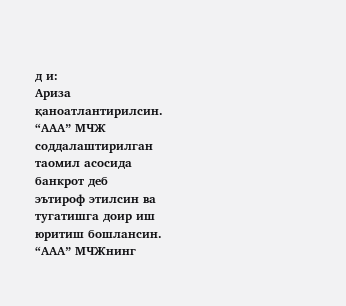д и:
Ариза қаноатлантирилсин.
“ААА” МЧЖ соддалаштирилган таомил асосида банкрот деб
эътироф этилсин ва тугатишга доир иш юритиш бошлансин.
“ААА” МЧЖнинг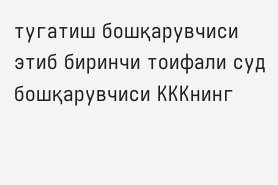тугатиш бошқарувчиси этиб биринчи тоифали суд
бошқарувчиси КККнинг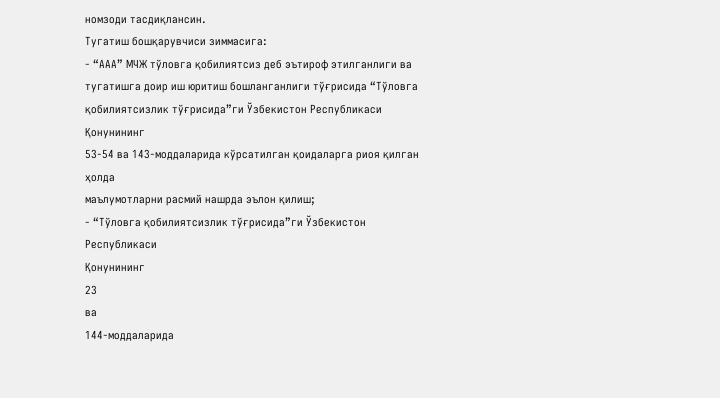номзоди тасдиқлансин.
Тугатиш бошқарувчиси зиммасига:
- “ААА” МЧЖ тўловга қобилиятсиз деб эътироф этилганлиги ва
тугатишга доир иш юритиш бошланганлиги тўғрисида “Тўловга
қобилиятсизлик тўғрисида”ги Ўзбекистон Республикаси Қонунининг
53-54 ва 143-моддаларида кўрсатилган қоидаларга риоя қилган ҳолда
маълумотларни расмий нашрда эълон қилиш;
- “Тўловга қобилиятсизлик тўғрисида”ги Ўзбекистон Республикаси
Қонунининг
23
ва
144-моддаларида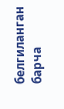белгиланган
барча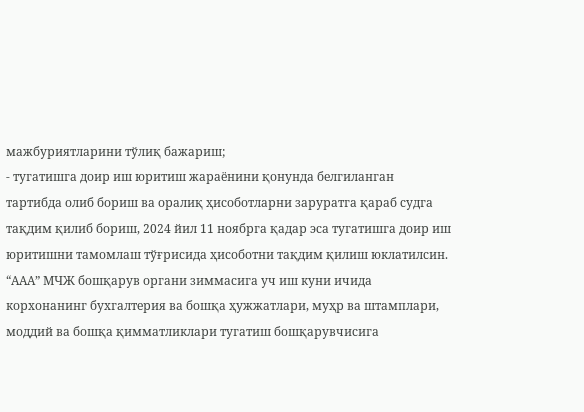мажбуриятларини тўлиқ бажариш;
- тугатишга доир иш юритиш жараёнини қонунда белгиланган
тартибда олиб бориш ва оралиқ ҳисоботларни заруратга қараб судга
тақдим қилиб бориш, 2024 йил 11 ноябрга қадар эса тугатишга доир иш
юритишни тамомлаш тўғрисида ҳисоботни тақдим қилиш юклатилсин.
“ААА” МЧЖ бошқарув органи зиммасига уч иш куни ичида
корхонанинг бухгалтерия ва бошқа ҳужжатлари, муҳр ва штамплари,
моддий ва бошқа қимматликлари тугатиш бошқарувчисига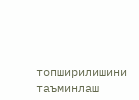топширилишини таъминлаш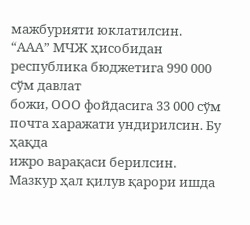мажбурияти юклатилсин.
“ААА” МЧЖ ҳисобидан республика бюджетига 990 000 сўм давлат
божи, ООО фойдасига 33 000 сўм почта харажати ундирилсин. Бу ҳақда
ижро варақаси берилсин.
Мазкур ҳал қилув қарори ишда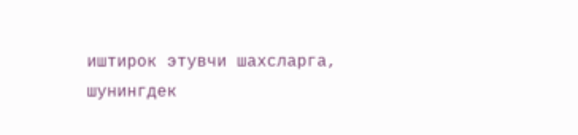иштирок этувчи шахсларга,
шунингдек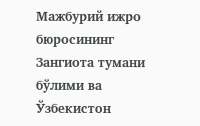Мажбурий ижро бюросининг Зангиота тумани бўлими ва
Ўзбекистон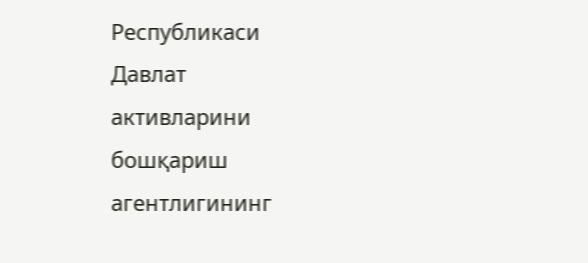Республикаси
Давлат
активларини
бошқариш
агентлигининг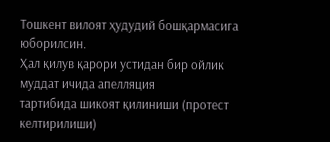Тошкент вилоят ҳудудий бошқармасига юборилсин.
Ҳал қилув қарори устидан бир ойлик муддат ичида апелляция
тартибида шикоят қилиниши (протест келтирилиши)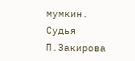мумкин.
Судья
П.Закирова